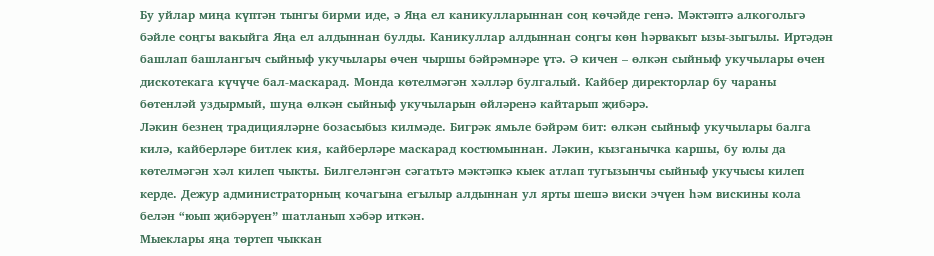Бу уйлар миңа күптән тынгы бирми иде, ә Яңа ел каникулларыннан соң көчәйде генә. Мәктәптә алкогольгә бәйле соңгы вакыйга Яңа ел алдыннан булды. Каникуллар алдыннан соңгы көн һәрвакыт ызы-зыгылы. Иртәдән башлап башлангыч сыйныф укучылары өчен чыршы бәйрәмнәре үтә. Ә кичен – өлкән сыйныф укучылары өчен дискотекага күчүче бал-маскарад. Монда көтелмәгән хәлләр булгалый. Кайбер директорлар бу чараны бөтенләй уздырмый, шуңа өлкән сыйныф укучыларын өйләренә кайтарып җибәрә.
Ләкин безнең традицияләрне бозасыбыз килмәде. Бигрәк ямьле бәйрәм бит: өлкән сыйныф укучылары балга килә, кайберләре битлек кия, кайберләре маскарад костюмыннан. Ләкин, кызганычка каршы, бу юлы да көтелмәгән хәл килеп чыкты. Билгеләнгән сәгатьтә мәктәпкә кыек атлап тугызынчы сыйныф укучысы килеп керде. Дежур администраторның кочагына егылыр алдыннан ул ярты шешә виски эчүен һәм вискины кола белән “юып җибәрүен” шатланып хәбәр иткән.
Мыеклары яңа төртеп чыккан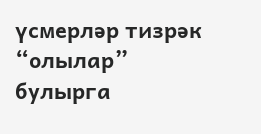үсмерләр тизрәк “олылар” булырга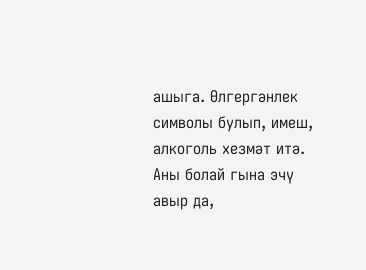ашыга. Өлгергәнлек символы булып, имеш, алкоголь хезмәт итә. Аны болай гына эчү авыр да,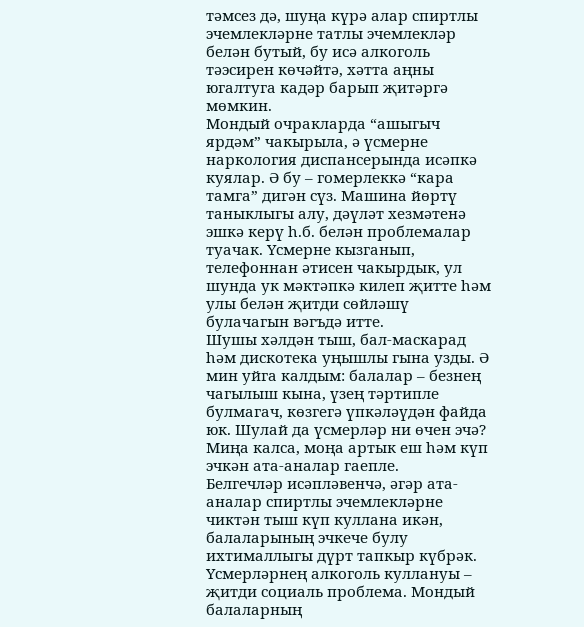тәмсез дә, шуңа күрә алар спиртлы эчемлекләрне татлы эчемлекләр белән бутый, бу исә алкоголь тәэсирен көчәйтә, хәтта аңны югалтуга кадәр барып җитәргә мөмкин.
Мондый очракларда “ашыгыч ярдәм” чакырыла, ә үсмерне наркология диспансерында исәпкә куялар. Ә бу – гомерлеккә “кара тамга” дигән сүз. Машина йөртү таныклыгы алу, дәүләт хезмәтенә эшкә керү һ.б. белән проблемалар туачак. Үсмерне кызганып, телефоннан әтисен чакырдык, ул шунда ук мәктәпкә килеп җитте һәм улы белән җитди сөйләшү булачагын вәгъдә итте.
Шушы хәлдән тыш, бал-маскарад һәм дискотека уңышлы гына узды. Ә мин уйга калдым: балалар – безнең чагылыш кына, үзең тәртипле булмагач, көзгегә үпкәләүдән файда юк. Шулай да үсмерләр ни өчен эчә? Миңа калса, моңа артык еш һәм күп эчкән ата-аналар гаепле.
Белгечләр исәпләвенчә, әгәр ата-аналар спиртлы эчемлекләрне чиктән тыш күп куллана икән, балаларының эчкече булу ихтималлыгы дүрт тапкыр күбрәк.
Үсмерләрнең алкоголь куллануы – җитди социаль проблема. Мондый балаларның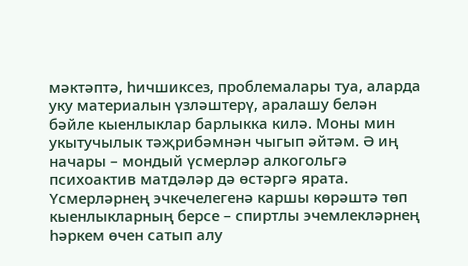мәктәптә, һичшиксез, проблемалары туа, аларда уку материалын үзләштерү, аралашу белән бәйле кыенлыклар барлыкка килә. Моны мин укытучылык тәҗрибәмнән чыгып әйтәм. Ә иң начары – мондый үсмерләр алкогольгә психоактив матдәләр дә өстәргә ярата.
Үсмерләрнең эчкечелегенә каршы көрәштә төп кыенлыкларның берсе – спиртлы эчемлекләрнең һәркем өчен сатып алу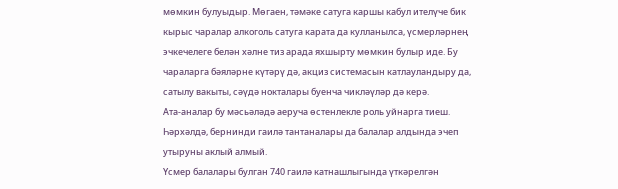мөмкин булуыдыр. Мөгаен, тәмәке сатуга каршы кабул ителүче бик кырыс чаралар алкоголь сатуга карата да кулланылса, үсмерләрнең эчкечелеге белән хәлне тиз арада яхшырту мөмкин булыр иде. Бу чараларга бәяләрне күтәрү дә, акциз системасын катлауландыру да, сатылу вакыты, сәүдә нокталары буенча чикләүләр дә керә.
Ата-аналар бу мәсьәләдә аеруча өстенлекле роль уйнарга тиеш. Һәрхәлдә, бернинди гаилә тантаналары да балалар алдында эчеп утыруны аклый алмый.
Үсмер балалары булган 740 гаилә катнашлыгында үткәрелгән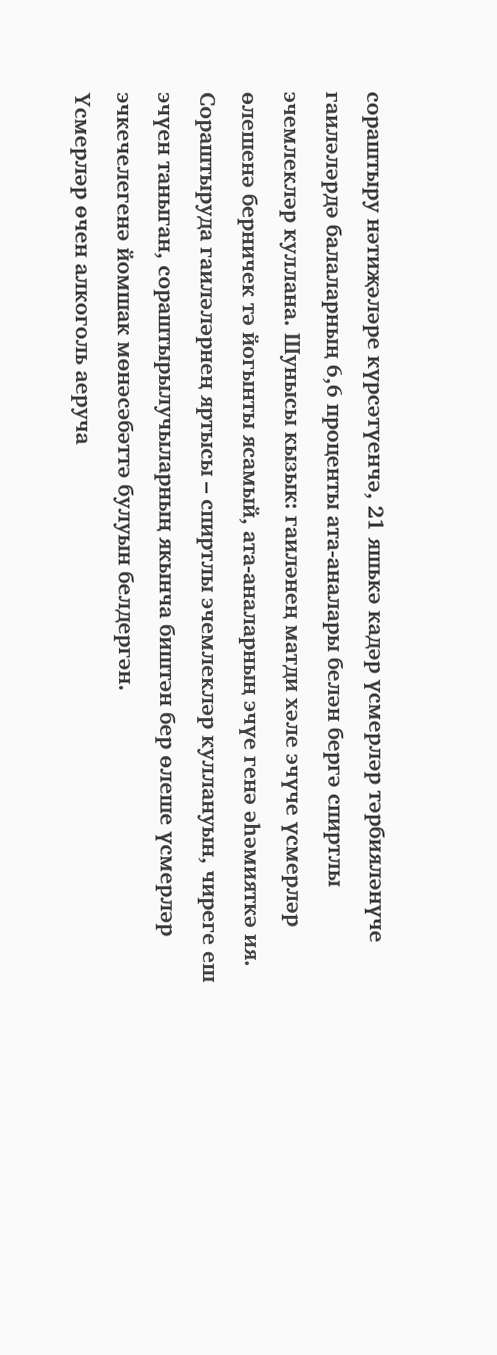сораштыру нәтиҗәләре күрсәтүенчә, 21 яшькә кадәр үсмерләр тәрбияләнүче гаиләләрдә балаларның 6,6 проценты ата-аналары белән бергә спиртлы эчемлекләр куллана. Шунысы кызык: гаиләнең матди хәле эчүче үсмерләр өлешенә берничек тә йогынты ясамый, ата-аналарның эчүе генә әһәмияткә ия. Сораштыруда гаиләләрнең яртысы – спиртлы эчемлекләр куллануын, чиреге еш эчүен таныган, сораштырылучыларның якынча биштән бер өлеше үсмерләр эчкечелегенә йомшак мөнәсәбәттә булуын белдергән.
Үсмерләр өчен алкоголь аеруча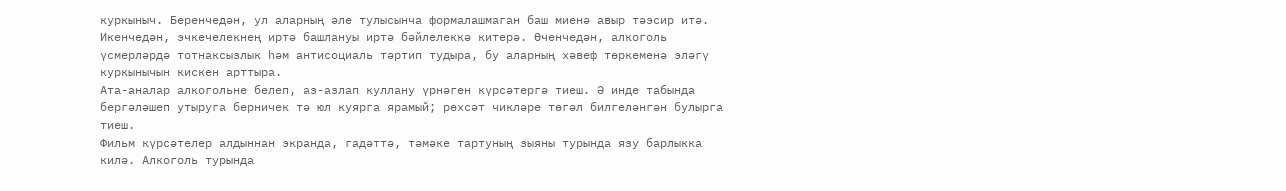куркыныч. Беренчедән, ул аларның әле тулысынча формалашмаган баш миенә авыр тәэсир итә. Икенчедән, эчкечелекнең иртә башлануы иртә бәйлелеккә китерә. Өченчедән, алкоголь үсмерләрдә тотнаксызлык һәм антисоциаль тәртип тудыра, бу аларның хәвеф төркеменә эләгү куркынычын кискен арттыра.
Ата-аналар алкогольне белеп, аз-азлап куллану үрнәген күрсәтергә тиеш. Ә инде табында бергәләшеп утыруга берничек тә юл куярга ярамый; рөхсәт чикләре төгәл билгеләнгән булырга тиеш.
Фильм күрсәтелер алдыннан экранда, гадәттә, тәмәке тартуның зыяны турында язу барлыкка килә. Алкоголь турында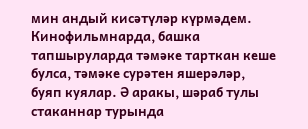мин андый кисәтүләр күрмәдем. Кинофильмнарда, башка тапшыруларда тәмәке тарткан кеше булса, тәмәке сурәтен яшерәләр, буяп куялар. Ә аракы, шәраб тулы стаканнар турында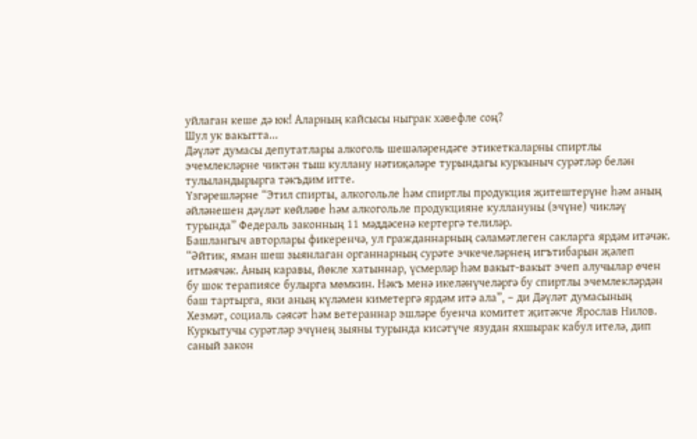уйлаган кеше дә юк! Аларның кайсысы ныграк хәвефле соң?
Шул ук вакытта...
Дәүләт думасы депутатлары алкоголь шешәләрендәге этикеткаларны спиртлы эчемлекләрне чиктән тыш куллану нәтиҗәләре турындагы куркыныч сурәтләр белән тулыландырырга тәкъдим итте.
Үзгәрешләрне “Этил спирты, алкогольле һәм спиртлы продукция җитештерүне һәм аның әйләнешен дәүләт көйләве һәм алкогольле продукцияне куллануны (эчүне) чикләү турында” Федераль законның 11 мәддәсенә кертергә телиләр.
Башлангыч авторлары фикеренчә, ул гражданнарның сәламәтлеген сакларга ярдәм итәчәк.
“Әйтик, яман шеш зыянлаган органнарның сурәте эчкечеләрнең игътибарын җәлеп итмәячәк. Аның каравы, йөкле хатыннар, үсмерләр һәм вакыт-вакыт эчеп алучылар өчен бу шок терапиясе булырга мөмкин. Нәкъ менә икеләнүчеләргә бу спиртлы эчемлекләрдән баш тартырга, яки аның күләмен киметергә ярдәм итә ала”, – ди Дәүләт думасының Хезмәт, социаль сәясәт һәм ветераннар эшләре буенча комитет җитәкче Ярослав Нилов.
Куркытучы сурәтләр эчүнең зыяны турында кисәтүче язудан яхшырак кабул ителә, дип саный закон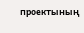проектының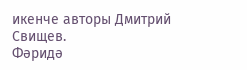икенче авторы Дмитрий Свищев.
Фәридә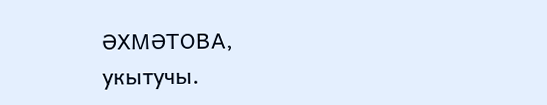ӘХМӘТОВА,
укытучы.